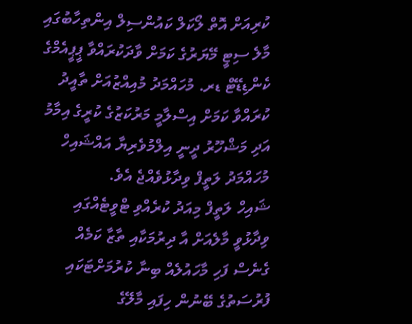ކުރިއަށް އޮތް ލޯކަލް ކައުންސިލް އިންތިހާބުގައި މާލެ ސިޓީ މޭޔަރުގެ ކަމަށް ވާދަކުރައްވާ ޕީޕީއެމްގެ ކެންޑިޑޭޓް ޑރ. މުހައްމަދު މުއިއްޒުއަށް ތާއީދު ކުރައްވާ ކަމަށް އިސްލާމީ މަރުކަޒުގެ ކުރީގެ އިމާމު އަދި މަޝްހޫރު ދީނީ އިލްމުވެރިޔާ އައްޝައިހް މުހައްމަދު ލަތީފް ވިދާޅުވެއްޖެ އެވެ.
ޝައިހް ލަތީފް މިއަދު ކުރެއްވި ޓްވީޓެއްގައި ވިދާޅުވީ މާލެއަށް އާ ދިރުމަކާއި ތާޒާ ކަމެއް ގެނެސް ފަހި މާހައުލެއް ބިނާ ކުރުމަށްޓަކައި ފުރުސަތުގެ ބޭނުން ހިފައި މާލޭގެ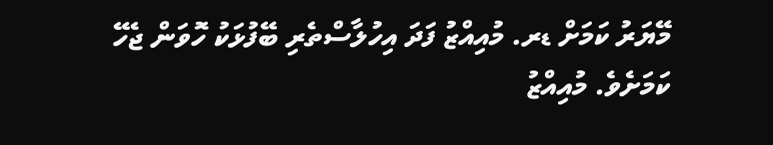މޭޔަރު ކަމަށް ޑރ. މުއިއްޒު ފަދަ އިހުލާސްތެރި ބޭފުޅަކު ހޮވަން ޖެހޭ ކަމަށެވެ. މުއިއްޒު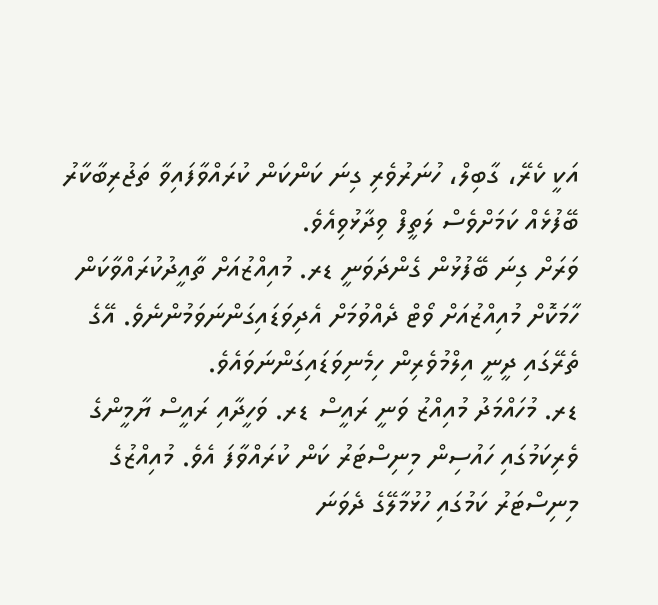އަކީ ކެރޭ، ގާބިލް، ހުނަރުވެރި ގިނަ ކަންކަން ކުރައްވާފައިވާ ތަޖުރިބާކާރު ބޭފުޅެއް ކަމަށްވެސް ލަތީފް ވިދާޅުވިއެވެ.
ވަރަށް ގިނަ ބޭފުޅުން ގެންދަވަނީ ޑރ. މުއިއްޒުއަށް ތާއީދުކުރައްވާކަން ހާމަކޮށް މުއިއްޒުއަށް ވޯޓް ދެއްވުމަށް އެދިވަޑައިގަންނަވަމުންނެވެ. އޭގެ ތެރޭގައި ދީނީ އިލްމުވެރިން ހިމެނިވަޑައިގަންނަވައެވެ.
ޑރ. މުހައްމަދު މުއިއްޒު ވަނީ ރައީސް ޑރ. ވަހީދާއި ރައީސް ޔާމީންގެ ވެރިކަމުގައި ހައުސިން މިނިސްޓަރު ކަން ކުރައްވާފަ އެވެ. މުއިއްޒުގެ މިނިސްޓަރު ކަމުގައި ހުޅުމާލޭގެ ދެވަނަ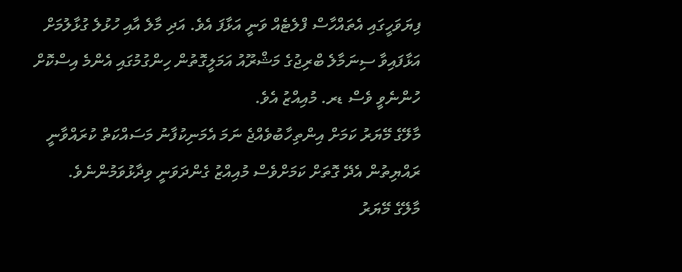ފިޔަވަހީގައި އެތައްހާސް ފްލެޓެއް ވަނީ އަޅާފަ އެވެ. އަދި މާލެ އާއި ހުޅުލެ ގުޅާލުމަށް އަޅާފައިވާ ސިނަމާލެ ބްރިޖުގެ މަޝްރޫއު އަމަލީގޮތުން ހިންގުމުގައި އެންމެ އިސްކޮށް ހުންނެވީ ވެސް ޑރ. މުއިއްޒު އެވެ.
މާލޭގެ މޭޔަރު ކަމަށް އިންތިހާބުވެއްޖެ ނަމަ އެމަނިކުފާނު މަސައްކަތް ކުރައްވާނީ ރައްޔިތުން އެދޭ ގޮތަށް ކަމަށްވެސް މުއިއްޒު ގެންދަވަނީ ވިދާޅުވަމުންނެވެ.
މާލޭގެ މޭޔަރު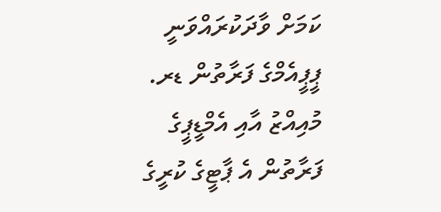ކަމަށް ވާދަކުރައްވަނީ ޕީޕީއެމްގެ ފަރާތުން ޑރ. މުއިއްޒު އާއި އެމްޑީޕީގެ ފަރާތުން އެ ޕާޓީގެ ކުރީގެ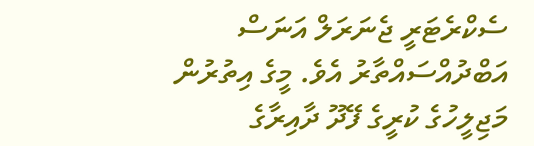ސެކްރެޓަރީ ޖެނަރަލް އަނަސް އަބްދުއްސައްތާރު އެވެ. މީގެ އިތުރުން މަޖިލީހުގެ ކުރީގެ ފޭދޫ ދާއިރާގެ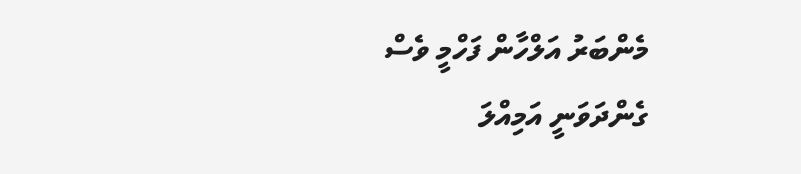މެންބަރު އަލްހާން ފަހްމީ ވެސް ގެންދަވަނީ އަމިއްލަ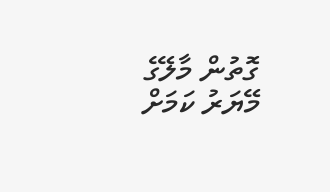ގޮތުން މާލޭގެ މޭޔަރު ކަމަށް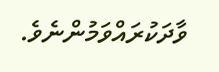ވާދަކުރައްވަމުންނެވެ.